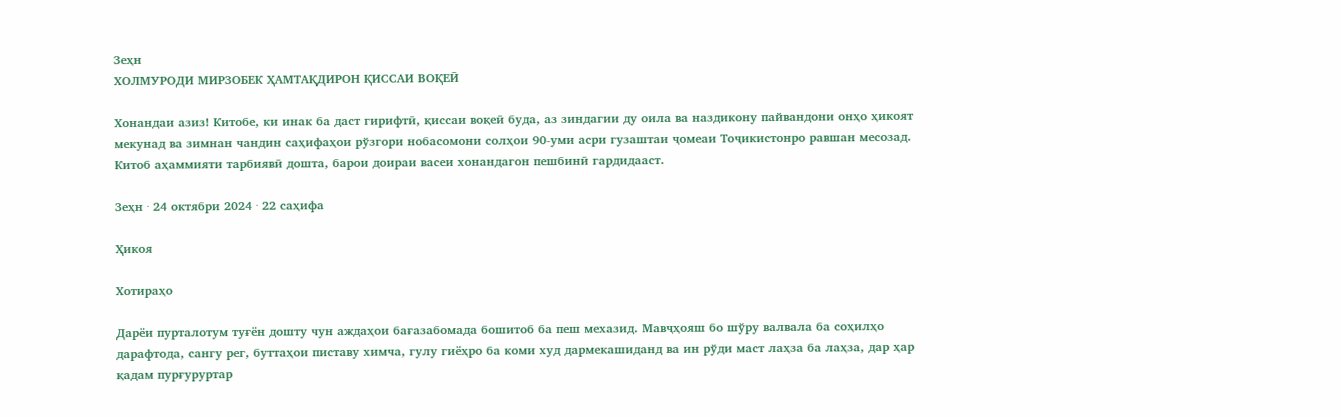Зеҳн
ХОЛМУРОДИ МИРЗОБЕК ҲАМТАҚДИРОН ҚИССАИ ВОҚЕӢ

Хонандаи азиз! Китобе, ки инак ба даст гирифтӣ, қиссаи воқеӣ буда, аз зиндагии ду оила ва наздикону пайвандони онҳо ҳикоят мекунад ва зимнан чандин саҳифаҳои рўзгори нобасомони солҳои 90-уми асри гузаштаи ҷомеаи Тоҷикистонро равшан месозад. Китоб аҳаммияти тарбиявӣ дошта, барои доираи васеи хонандагон пешбинӣ гардидааст.

Зеҳн · 24 октябри 2024 · 22 саҳифа

Ҳикоя

Хотираҳо

Дарёи пурталотум туғён дошту чун аждаҳои бағазабомада бошитоб ба пеш мехазид. Мавҷҳояш бо шўру валвала ба соҳилҳо дарафтода, сангу рег, буттаҳои пиставу химча, гулу гиёҳро ба коми худ дармекашиданд ва ин рўди маст лаҳза ба лаҳза, дар ҳар қадам пурғуруртар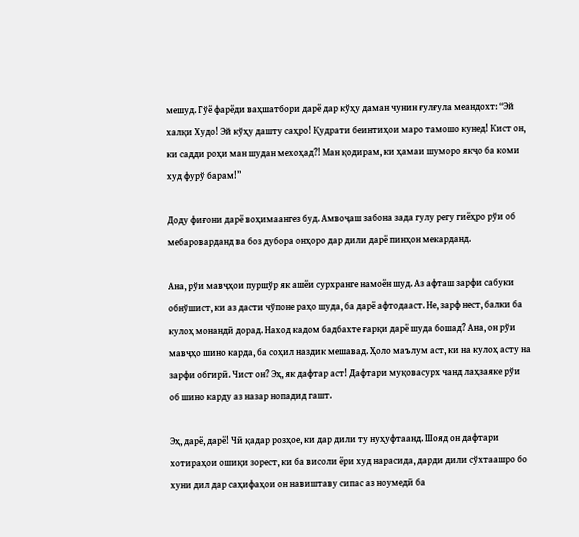мешуд. Гўё фарёди ваҳшатбори дарё дар кўҳу даман чунин ғулғула меандохт: “Эй халқи Худо! Эй кўҳу дашту саҳро! Қудрати беинтиҳои маро тамошо кунед! Кист он, ки садди роҳи ман шудан мехоҳад?! Ман қодирам, ки ҳамаи шуморо якҷо ба коми худ фурў барам!”

Доду фиғони дарё воҳимаангез буд. Амвоҷаш забона зада гулу регу гиёҳро рўи об мебароварданд ва боз дубора онҳоро дар дили дарё пинҳон мекарданд.

Ана, рўи мавҷҳои пуршўр як ашёи сурхранге намоён шуд. Аз афташ зарфи сабуки обнўшист, ки аз дасти чўпоне раҳо шуда, ба дарё афтодааст. Не, зарф нест, балки ба кулоҳ монандӣ дорад. Наход кадом бадбахте ғарқи дарё шуда бошад? Ана, он рўи мавҷҳо шино карда, ба соҳил наздик мешавад. Ҳоло маълум аст, ки на кулоҳ асту на зарфи обгирӣ. Чист он? Эҳ, як дафтар аст! Дафтари муқовасурх чанд лаҳзаяке рўи об шино карду аз назар нопадид гашт.

Эҳ, дарё, дарё! Чӣ қадар розҳое, ки дар дили ту нуҳуфтаанд. Шояд он дафтари хотираҳои ошиқи зорест, ки ба висоли ёри худ нарасида, дарди дили сўхтаашро бо хуни дил дар саҳифаҳои он навиштаву сипас аз ноумедӣ ба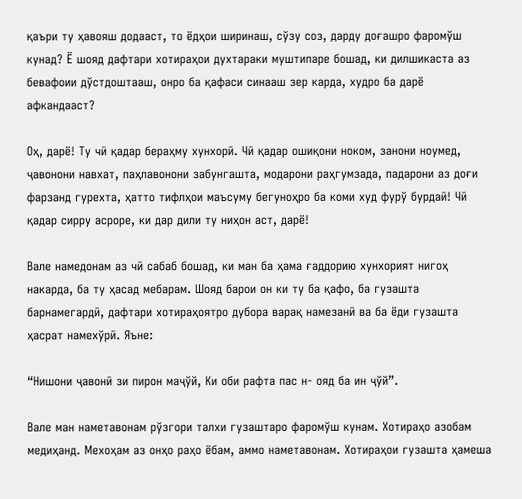қаъри ту ҳавояш додааст, то ёдҳои ширинаш, сўзу соз, дарду доғашро фаромўш кунад? Ё шояд дафтари хотираҳои духтараки муштипаре бошад, ки дилшикаста аз бевафоии дўстдоштааш, онро ба қафаси синааш зер карда, худро ба дарё афкандааст?

Оҳ, дарё! Ту чӣ қадар бераҳму хунхорӣ. Чӣ қадар ошиқони ноком, занони ноумед, ҷавонони навхат, паҳлавонони забунгашта, модарони раҳгумзада, падарони аз доғи фарзанд гурехта, ҳатто тифлҳои маъсуму бегуноҳро ба коми худ фурў бурдаӣ! Чӣ қадар сирру асроре, ки дар дили ту ниҳон аст, дарё!

Вале намедонам аз чӣ сабаб бошад, ки ман ба ҳама ғаддорию хунхорият нигоҳ накарда, ба ту ҳасад мебарам. Шояд барои он ки ту ба қафо, ба гузашта барнамегардӣ, дафтари хотираҳоятро дубора варақ намезанӣ ва ба ёди гузашта ҳасрат намехўрӣ. Яъне:

“Нишони ҷавонӣ зи пирон маҷўй, Ки оби рафта пас н- ояд ба ин ҷўй”.

Вале ман наметавонам рўзгори талхи гузаштаро фаромўш кунам. Хотираҳо азобам медиҳанд. Мехоҳам аз онҳо раҳо ёбам, аммо наметавонам. Хотираҳои гузашта ҳамеша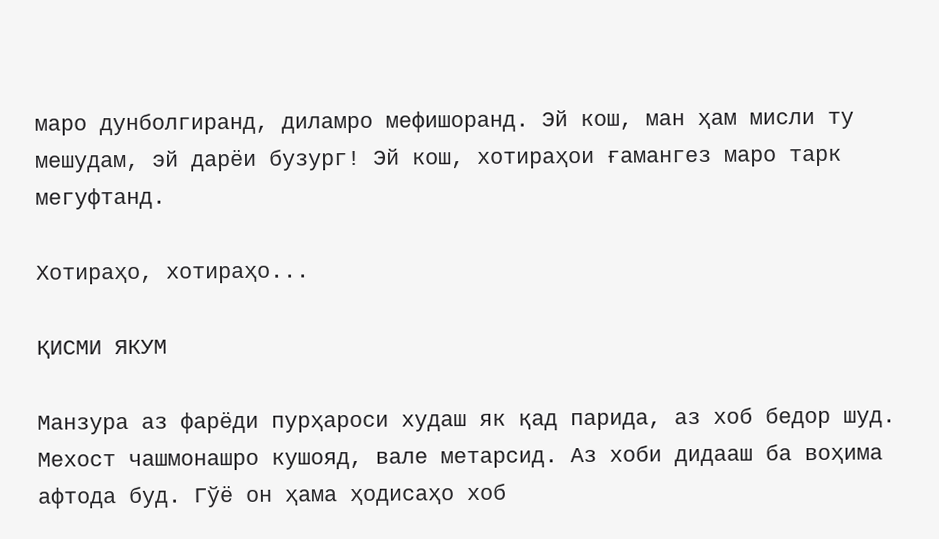маро дунболгиранд, диламро мефишоранд. Эй кош, ман ҳам мисли ту мешудам, эй дарёи бузург! Эй кош, хотираҳои ғамангез маро тарк мегуфтанд.

Хотираҳо, хотираҳо...

ҚИСМИ ЯКУМ

Манзура аз фарёди пурҳароси худаш як қад парида, аз хоб бедор шуд. Мехост чашмонашро кушояд, вале метарсид. Аз хоби дидааш ба воҳима афтода буд. Гўё он ҳама ҳодисаҳо хоб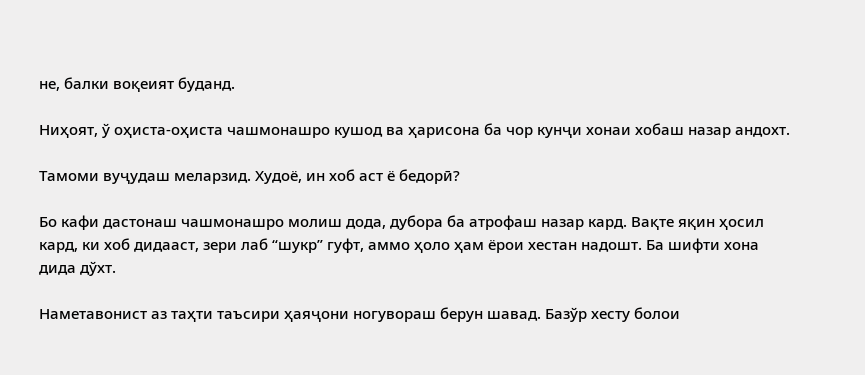не, балки воқеият буданд.

Ниҳоят, ў оҳиста-оҳиста чашмонашро кушод ва ҳарисона ба чор кунҷи хонаи хобаш назар андохт.

Тамоми вуҷудаш меларзид. Худоё, ин хоб аст ё бедорӣ?

Бо кафи дастонаш чашмонашро молиш дода, дубора ба атрофаш назар кард. Вақте яқин ҳосил кард, ки хоб дидааст, зери лаб “шукр” гуфт, аммо ҳоло ҳам ёрои хестан надошт. Ба шифти хона дида дўхт.

Наметавонист аз таҳти таъсири ҳаяҷони ногувораш берун шавад. Базўр хесту болои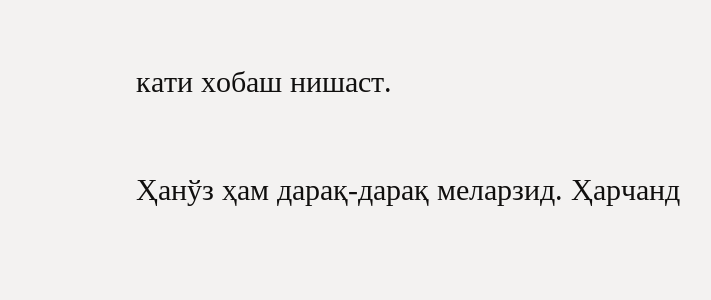кати хобаш нишаст.

Ҳанўз ҳам дарақ-дарақ меларзид. Ҳарчанд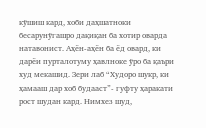кўшиш кард, хоби даҳшатноки бесарунўгашро дақиқан ба хотир оварда натавонист. Аҳён-аҳён ба ёд овард, ки дарёи пурталотуму ҳавлноке ўро ба қаъри худ мекашид. Зери лаб “Худоро шукр, ки ҳамааш дар хоб будааст”- гуфту ҳаракати рост шудан кард. Нимхез шуд,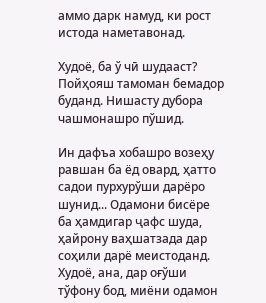аммо дарк намуд, ки рост истода наметавонад.

Худоё, ба ў чӣ шудааст? Пойҳояш тамоман бемадор буданд. Нишасту дубора чашмонашро пўшид.

Ин дафъа хобашро возеҳу равшан ба ёд овард, ҳатто садои пурхурўши дарёро шунид... Одамони бисёре ба ҳамдигар ҷафс шуда, ҳайрону ваҳшатзада дар соҳили дарё меистоданд. Худоё, ана, дар оғўши тўфону бод, миёни одамон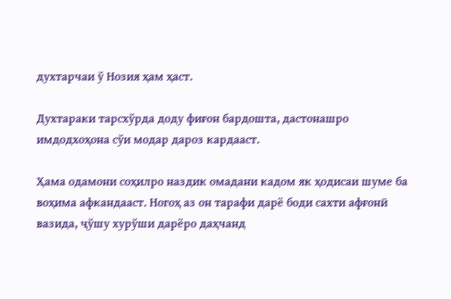духтарчаи ў Нозия ҳам ҳаст.

Духтараки тарсхўрда доду фиғон бардошта, дастонашро имдодхоҳона сўи модар дароз кардааст.

Ҳама одамони соҳилро наздик омадани кадом як ҳодисаи шуме ба воҳима афкандааст. Ногоҳ аз он тарафи дарё боди сахти афғонӣ вазида, ҷўшу хурўши дарёро даҳчанд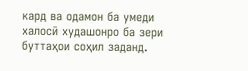кард ва одамон ба умеди халосӣ худашонро ба зери буттаҳои соҳил заданд.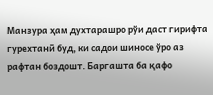Манзура ҳам духтарашро рўи даст гирифта гурехтанӣ буд, ки садои шиносе ўро аз рафтан боздошт. Баргашта ба қафо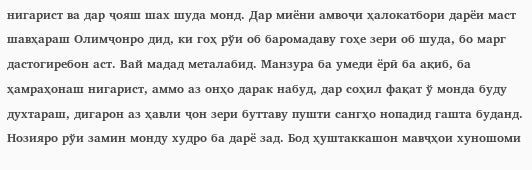нигарист ва дар ҷояш шах шуда монд. Дар миёни амвоҷи ҳалокатбори дарёи маст шавҳараш Олимҷонро дид, ки гоҳ рўи об баромадаву гоҳе зери об шуда, бо марг дастогиребон аст. Вай мадад металабид. Манзура ба умеди ёрӣ ба ақиб, ба ҳамраҳонаш нигарист, аммо аз онҳо дарак набуд, дар соҳил фақат ў монда буду духтараш, дигарон аз ҳавли ҷон зери буттаву пушти сангҳо нопадид гашта буданд. Нозияро рўи замин монду худро ба дарё зад. Бод ҳуштаккашон мавҷҳои хуношоми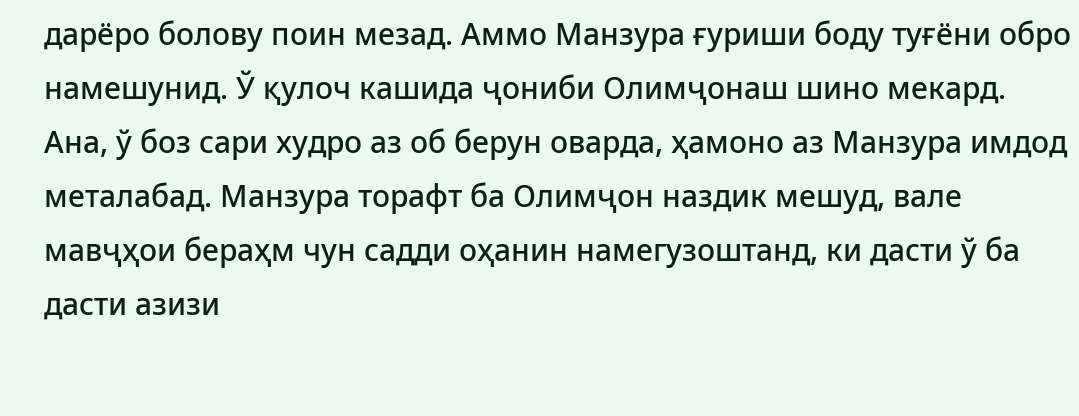дарёро болову поин мезад. Аммо Манзура ғуриши боду туғёни обро намешунид. Ў қулоч кашида ҷониби Олимҷонаш шино мекард. Ана, ў боз сари худро аз об берун оварда, ҳамоно аз Манзура имдод металабад. Манзура торафт ба Олимҷон наздик мешуд, вале мавҷҳои бераҳм чун садди оҳанин намегузоштанд, ки дасти ў ба дасти азизи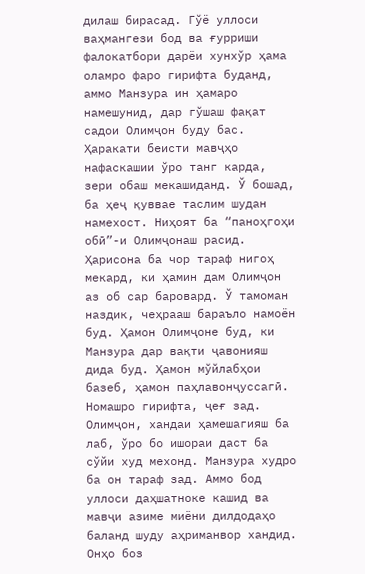дилаш бирасад. Гўё уллоси ваҳмангези бод ва ғурриши фалокатбори дарёи хунхўр ҳама оламро фаро гирифта буданд, аммо Манзура ин ҳамаро намешунид, дар гўшаш фақат садои Олимҷон буду бас. Ҳаракати беисти мавҷҳо нафаскашии ўро танг карда, зери обаш мекашиданд. Ў бошад, ба ҳеҷ қуввае таслим шудан намехост. Ниҳоят ба “паноҳгоҳи обӣ”-и Олимҷонаш расид. Ҳарисона ба чор тараф нигоҳ мекард, ки ҳамин дам Олимҷон аз об сар баровард. Ў тамоман наздик, чеҳрааш бараъло намоён буд. Ҳамон Олимҷоне буд, ки Манзура дар вақти ҷавонияш дида буд. Ҳамон мўйлабҳои базеб, ҳамон паҳлавонҷуссагӣ. Номашро гирифта, ҷеғ зад. Олимҷон, хандаи ҳамешагияш ба лаб, ўро бо ишораи даст ба сўйи худ мехонд. Манзура худро ба он тараф зад. Аммо бод уллоси даҳшатноке кашид ва мавҷи азиме миёни дилдодаҳо баланд шуду аҳриманвор хандид. Онҳо боз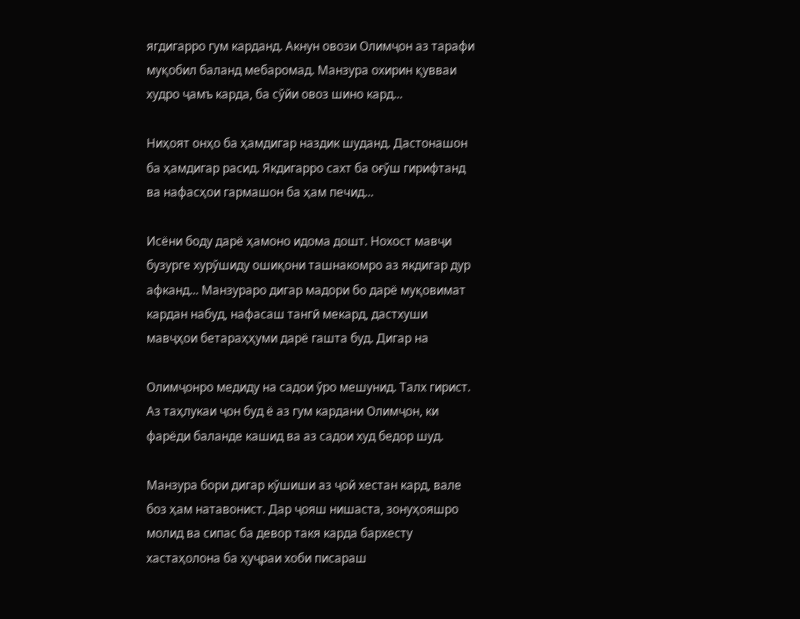ягдигарро гум карданд. Акнун овози Олимҷон аз тарафи муқобил баланд мебаромад. Манзура охирин қувваи худро ҷамъ карда, ба сўйи овоз шино кард...

Ниҳоят онҳо ба ҳамдигар наздик шуданд. Дастонашон ба ҳамдигар расид. Якдигарро сахт ба оғўш гирифтанд ва нафасҳои гармашон ба ҳам печид...

Исёни боду дарё ҳамоно идома дошт. Нохост мавҷи бузурге хурўшиду ошиқони ташнакомро аз якдигар дур афканд... Манзураро дигар мадори бо дарё муқовимат кардан набуд, нафасаш тангӣ мекард, дастхуши мавҷҳои бетараҳҳуми дарё гашта буд. Дигар на

Олимҷонро медиду на садои ўро мешунид. Талх гирист. Аз таҳлукаи ҷон буд ё аз гум кардани Олимҷон, ки фарёди баланде кашид ва аз садои худ бедор шуд.

Манзура бори дигар кўшиши аз ҷой хестан кард, вале боз ҳам натавонист. Дар ҷояш нишаста, зонуҳояшро молид ва сипас ба девор такя карда бархесту хастаҳолона ба ҳуҷраи хоби писараш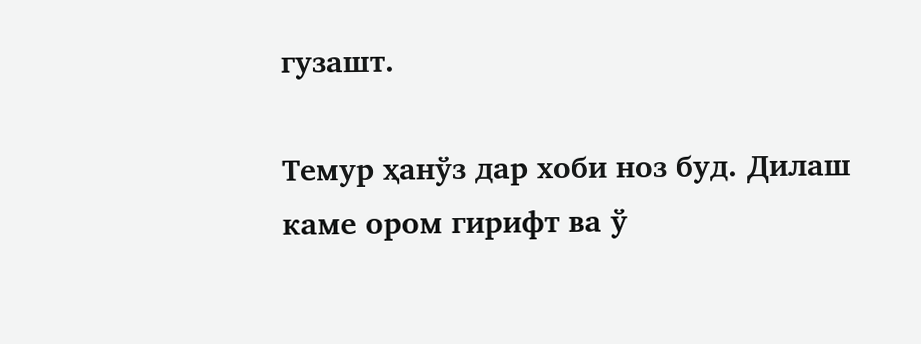гузашт.

Темур ҳанўз дар хоби ноз буд. Дилаш каме ором гирифт ва ў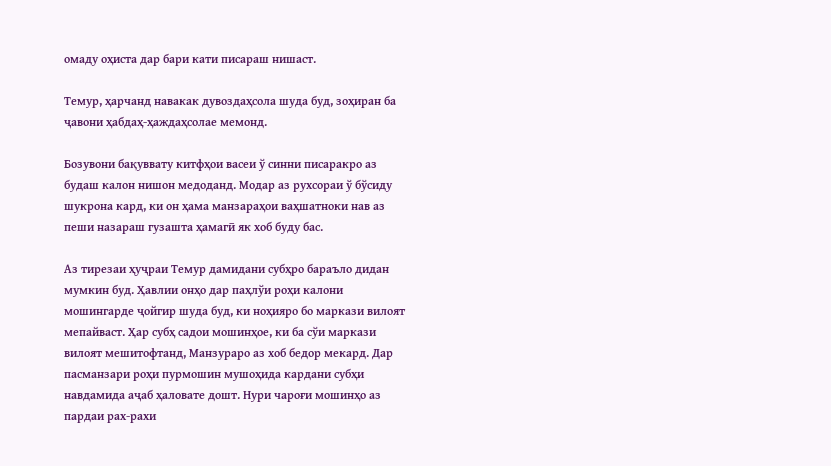омаду оҳиста дар бари кати писараш нишаст.

Темур, ҳарчанд навакак дувоздаҳсола шуда буд, зоҳиран ба ҷавони ҳабдаҳ-ҳаждаҳсолае мемонд.

Бозувони бақуввату китфҳои васеи ў синни писаракро аз будаш калон нишон медоданд. Модар аз рухсораи ў бўсиду шукрона кард, ки он ҳама манзараҳои ваҳшатноки нав аз пеши назараш гузашта ҳамагӣ як хоб буду бас.

Аз тирезаи ҳуҷраи Темур дамидани субҳро бараъло дидан мумкин буд. Ҳавлии онҳо дар паҳлўи роҳи калони мошингарде ҷойгир шуда буд, ки ноҳияро бо маркази вилоят мепайваст. Ҳар субҳ садои мошинҳое, ки ба сўи маркази вилоят мешитофтанд, Манзураро аз хоб бедор мекард. Дар пасманзари роҳи пурмошин мушоҳида кардани субҳи навдамида аҷаб ҳаловате дошт. Нури чароғи мошинҳо аз пардаи рах-рахи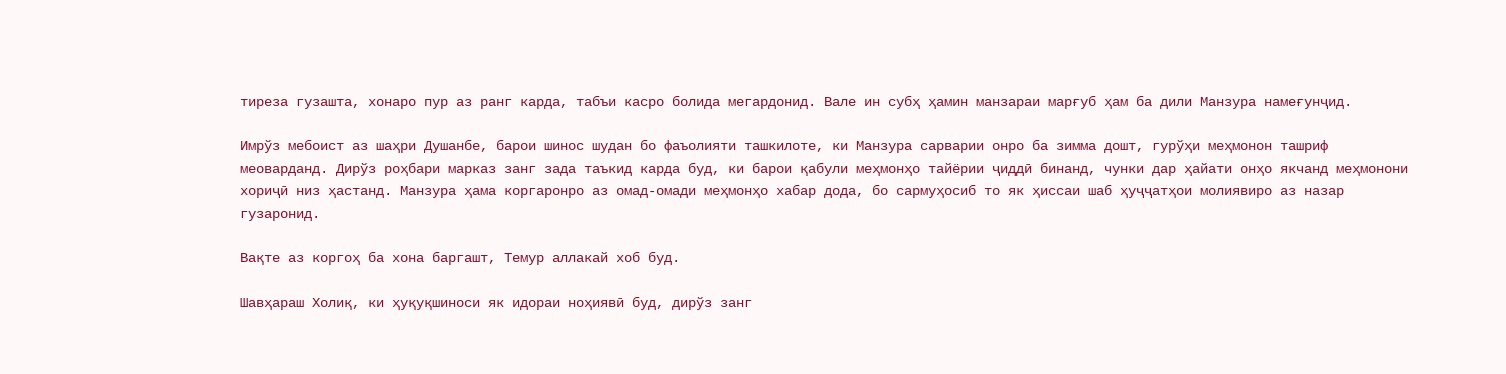тиреза гузашта, хонаро пур аз ранг карда, табъи касро болида мегардонид. Вале ин субҳ ҳамин манзараи марғуб ҳам ба дили Манзура намеғунҷид.

Имрўз мебоист аз шаҳри Душанбе, барои шинос шудан бо фаъолияти ташкилоте, ки Манзура сарварии онро ба зимма дошт, гурўҳи меҳмонон ташриф меоварданд. Дирўз роҳбари марказ занг зада таъкид карда буд, ки барои қабули меҳмонҳо тайёрии ҷиддӣ бинанд, чунки дар ҳайати онҳо якчанд меҳмонони хориҷӣ низ ҳастанд. Манзура ҳама коргаронро аз омад-омади меҳмонҳо хабар дода, бо сармуҳосиб то як ҳиссаи шаб ҳуҷҷатҳои молиявиро аз назар гузаронид.

Вақте аз коргоҳ ба хона баргашт, Темур аллакай хоб буд.

Шавҳараш Холиқ, ки ҳуқуқшиноси як идораи ноҳиявӣ буд, дирўз занг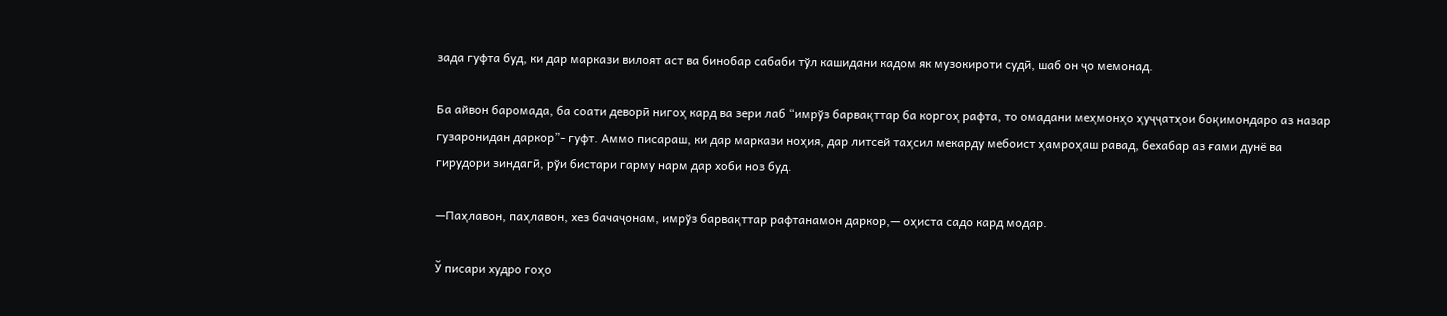зада гуфта буд, ки дар маркази вилоят аст ва бинобар сабаби тўл кашидани кадом як музокироти судӣ, шаб он ҷо мемонад.

Ба айвон баромада, ба соати деворӣ нигоҳ кард ва зери лаб “имрўз барвақттар ба коргоҳ рафта, то омадани меҳмонҳо ҳуҷҷатҳои боқимондаро аз назар гузаронидан даркор”- гуфт. Аммо писараш, ки дар маркази ноҳия, дар литсей таҳсил мекарду мебоист ҳамроҳаш равад, бехабар аз ғами дунё ва гирудори зиндагӣ, рўи бистари гарму нарм дар хоби ноз буд.

—Паҳлавон, паҳлавон, хез бачаҷонам, имрўз барвақттар рафтанамон даркор,— оҳиста садо кард модар.

Ў писари худро гоҳо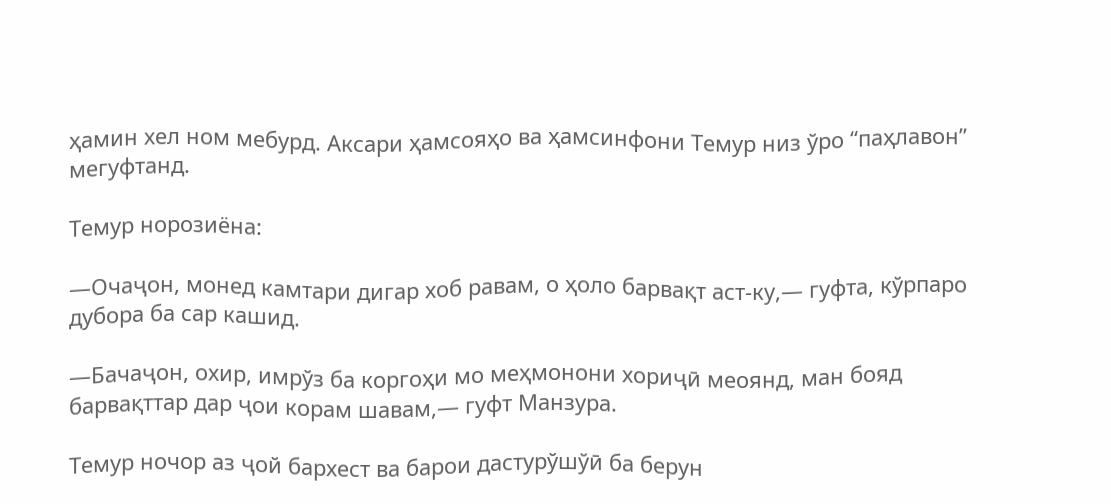ҳамин хел ном мебурд. Аксари ҳамсояҳо ва ҳамсинфони Темур низ ўро “паҳлавон” мегуфтанд.

Темур норозиёна:

—Очаҷон, монед камтари дигар хоб равам, о ҳоло барвақт аст-ку,— гуфта, кўрпаро дубора ба сар кашид.

—Бачаҷон, охир, имрўз ба коргоҳи мо меҳмонони хориҷӣ меоянд, ман бояд барвақттар дар ҷои корам шавам,— гуфт Манзура.

Темур ночор аз ҷой бархест ва барои дастурўшўӣ ба берун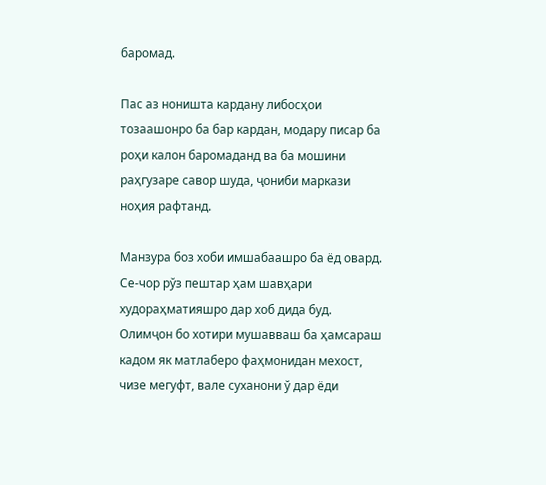баромад.

Пас аз ноништа кардану либосҳои тозаашонро ба бар кардан, модару писар ба роҳи калон баромаданд ва ба мошини раҳгузаре савор шуда, ҷониби маркази ноҳия рафтанд.

Манзура боз хоби имшабаашро ба ёд овард. Се-чор рўз пештар ҳам шавҳари худораҳматияшро дар хоб дида буд. Олимҷон бо хотири мушавваш ба ҳамсараш кадом як матлаберо фаҳмонидан мехост, чизе мегуфт, вале суханони ў дар ёди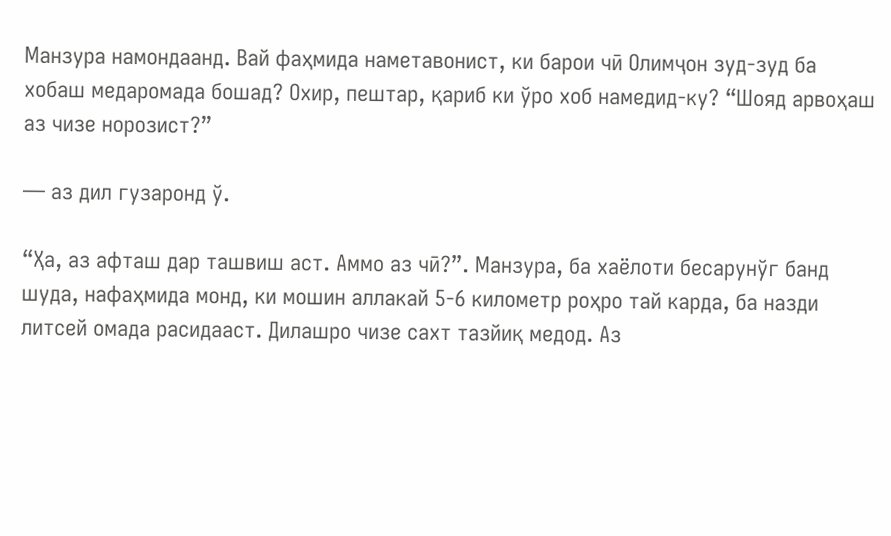Манзура намондаанд. Вай фаҳмида наметавонист, ки барои чӣ Олимҷон зуд-зуд ба хобаш медаромада бошад? Охир, пештар, қариб ки ўро хоб намедид-ку? “Шояд арвоҳаш аз чизе норозист?”

— аз дил гузаронд ў.

“Ҳа, аз афташ дар ташвиш аст. Аммо аз чӣ?”. Манзура, ба хаёлоти бесарунўг банд шуда, нафаҳмида монд, ки мошин аллакай 5-6 километр роҳро тай карда, ба назди литсей омада расидааст. Дилашро чизе сахт тазйиқ медод. Аз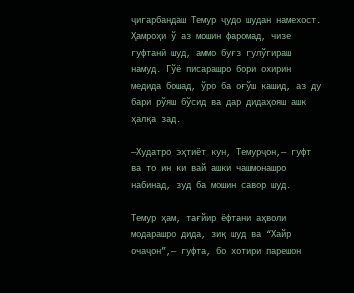ҷигарбандаш Темур ҷудо шудан намехост. Ҳамроҳи ў аз мошин фаромад, чизе гуфтанӣ шуд, аммо буғз гулўгираш намуд. Гўё писарашро бори охирин медида бошад, ўро ба оғўш кашид, аз ду бари рўяш бўсид ва дар дидаҳояш ашк ҳалқа зад.

—Худатро эҳтиёт кун, Темурҷон,— гуфт ва то ин ки вай ашки чашмонашро набинад, зуд ба мошин савор шуд.

Темур ҳам, тағйир ёфтани аҳволи модарашро дида, зиқ шуд ва “Хайр очаҷон”,— гуфта, бо хотири парешон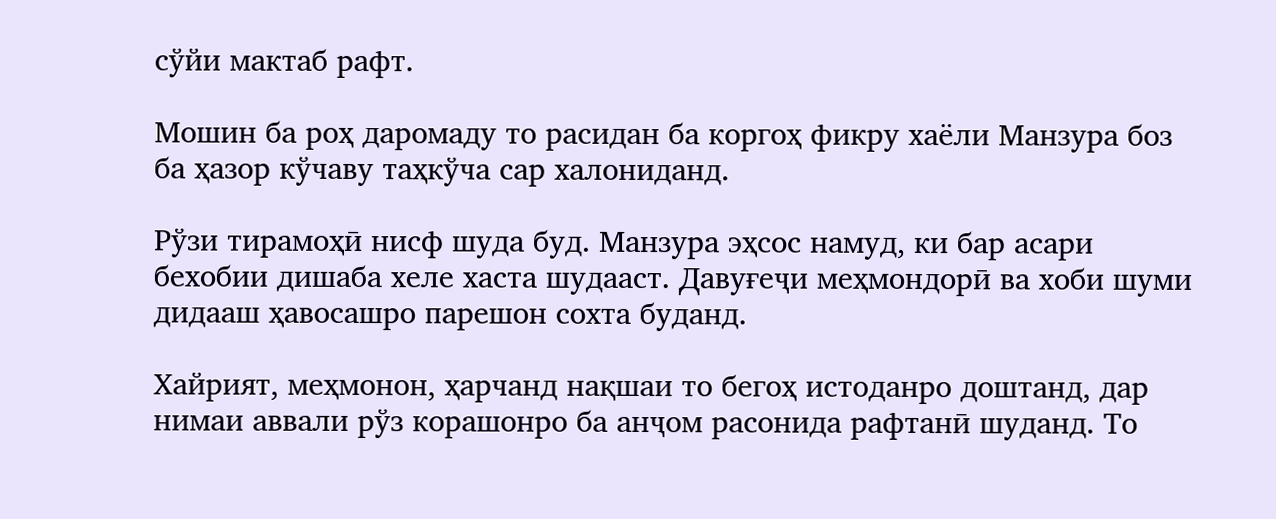сўйи мактаб рафт.

Мошин ба роҳ даромаду то расидан ба коргоҳ фикру хаёли Манзура боз ба ҳазор кўчаву таҳкўча сар халониданд.

Рўзи тирамоҳӣ нисф шуда буд. Манзура эҳсос намуд, ки бар асари бехобии дишаба хеле хаста шудааст. Давуғеҷи меҳмондорӣ ва хоби шуми дидааш ҳавосашро парешон сохта буданд.

Хайрият, меҳмонон, ҳарчанд нақшаи то бегоҳ истоданро доштанд, дар нимаи аввали рўз корашонро ба анҷом расонида рафтанӣ шуданд. То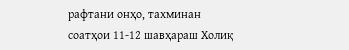рафтани онҳо, тахминан соатҳои 11-12 шавҳараш Холиқ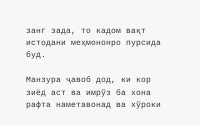занг зада, то кадом вақт истодани меҳмононро пурсида буд.

Манзура ҷавоб дод, ки кор зиёд аст ва имрўз ба хона рафта наметавонад ва хўроки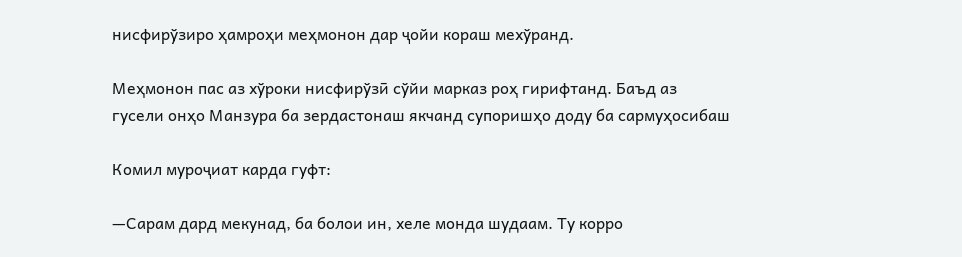нисфирўзиро ҳамроҳи меҳмонон дар ҷойи кораш мехўранд.

Меҳмонон пас аз хўроки нисфирўзӣ сўйи марказ роҳ гирифтанд. Баъд аз гусели онҳо Манзура ба зердастонаш якчанд супоришҳо доду ба сармуҳосибаш

Комил муроҷиат карда гуфт:

—Сарам дард мекунад, ба болои ин, хеле монда шудаам. Ту корро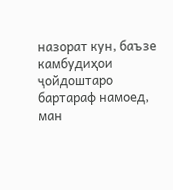назорат кун, баъзе камбудиҳои ҷойдоштаро бартараф намоед, ман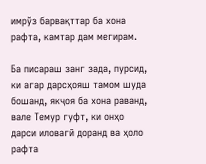имрўз барвақттар ба хона рафта, камтар дам мегирам.

Ба писараш занг зада, пурсид, ки агар дарсҳояш тамом шуда бошанд, якҷоя ба хона раванд, вале Темур гуфт, ки онҳо дарси иловагӣ доранд ва ҳоло рафта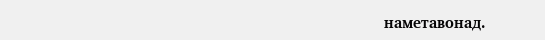наметавонад.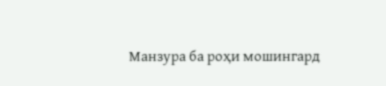Манзура ба роҳи мошингард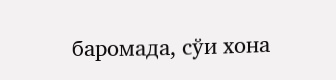баромада, сўи хона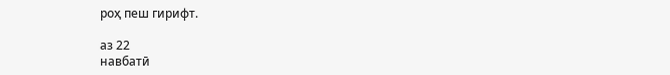роҳ пеш гирифт.

аз 22
навбатӣ